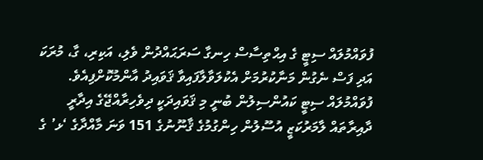ފުވައްމުލައް ސިޓީ ގެ އިޙްތިސާސް ހިނގާ ސަރަޙައްދުން ވެލި، އަކިރި، ގާ، މުރަކަ އަދި ފަސް ނެގުން މަނާކުރުމަށް އެކުލަވާލާފައިވާ ޤަވައިދު އާންމުކޮށްފިއެވެ.
ފުވައްމުލައް ސިޓީ ކައުންސިލުން ބުނީ މި ޤަވައިދަކީ ދިވެހިރާއްޖޭގެ އިދާރީ ދާއިރާތައް ލާމަރުކަޒީ އުސޫލުން ހިންގުމުގެ ޤާނޫނުގެ 151 ވަނަ މާއްދާގެ ‘ޅ’ ގެ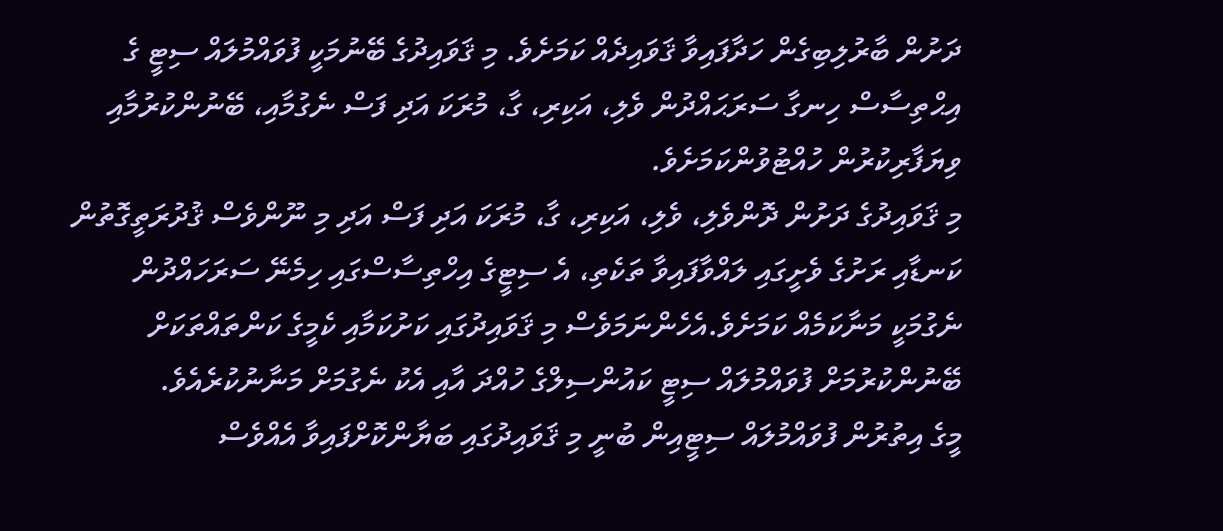ދަށުން ބާރުލިބިގެން ހަދާފައިވާ ޤަވައިދެއް ކަމަށެވެ. މި ޤަވައިދުގެ ބޭނުމަކީ ފުވައްމުލައް ސިޓީ ގެ އިޙްތިސާސް ހިނގާ ސަރަޙައްދުން ވެލި، އަކިރި، ގާ، މުރަކަ އަދި ފަސް ނެގުމާއި، ބޭނުންކުރުމާއި ވިޔަފާރިކުރުން ހުއްޓުވުންކަމަށެވެ.
މި ޤަވައިދުގެ ދަށުން ދޮންވެލި، ވެލި، އަކިރި، ގާ، މުރަކަ އަދި ފަސް އަދި މި ނޫންވެސް ޤުދުރަތީގޮތުން ކަނޑާއި ރަށުގެ ވެށީގައި ލައްވާފައިވާ ތަކެތި، އެ ސިޓީގެ އިހްތިސާސްގައި ހިމެނޭ ސަރަހައްދުން ނެގުމަކީ މަނާކަމެއް ކަމަށެވެ.އެހެންނަމަވެސް މި ޤަވައިދުގައި ކަށުކަމާއި ކެމީގެ ކަންތައްތަކަށް ބޭނުންކުރުމަށް ފުވައްމުލައް ސިޓީ ކައުންސިލްގެ ހުއްދަ އާއި އެކު ނެގުމަށް މަނާނުކުރެއެވެ.
މީގެ އިތުރުން ފުވައްމުލައް ސިޓީއިން ބުނީ މި ޤަވައިދުގައި ބަޔާންކޮށްފައިވާ އެއްވެސް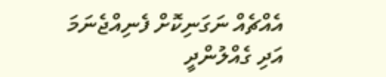އެއްޗެއް ނަގަނިކޮށް ފެނިއްޖެނަމަ އަދި ގެއްލުންދީ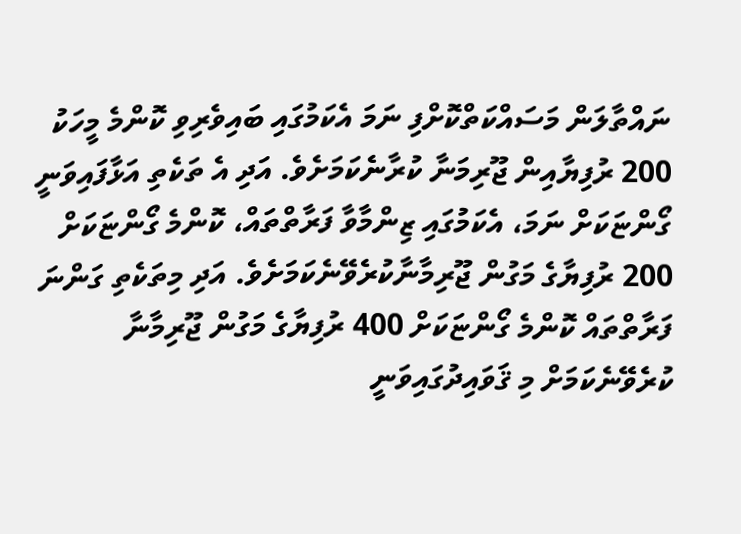ނައްތާލަން މަސައްކަތްކޮށްފި ނަމަ އެކަމުގައި ބައިވެރިވި ކޮންމެ މީހަކު 200 ރުފިޔާއިން ޖޫރިމަނާ ކުރާނެކަމަށެވެ. އަދި އެ ތަކެތި އަޅާފައިވަނީ ގޯންޏަކަށް ނަމަ، އެކަމުގައި ޒިންމާވާ ފަރާތްތައް، ކޮންމެ ގޯންޏަކަށް 200 ރުފިޔާގެ މަގުން ޖޫރިމާނާކުރެވޭނެކަމަށެވެ. އަދި މިތަކެތި ގަންނަ ފަރާތްތައް ކޮންމެ ގޯންޏަކަށް 400 ރުފިޔާގެ މަގުން ޖޫރިމާނާ ކުރެވޭނެކަމަށް މި ޤަވައިދުގައިވަނީ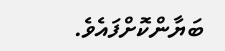ބަޔާންކޮށްފައެވެ.